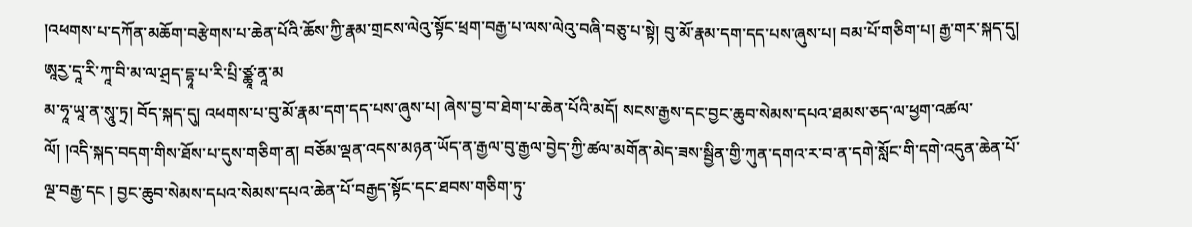།འཕགས་པ་དཀོན་མཆོག་བརྩེགས་པ་ཆེན་པོའི་ཆོས་ཀྱི་རྣམ་གྲངས་ལེའུ་སྟོང་ཕྲག་བརྒྱ་པ་ལས་ལེའུ་བཞི་བཅུ་པ་སྟེ། བུ་མོ་རྣམ་དག་དད་པས་ཞུས་པ། བམ་པོ་གཅིག་པ། རྒྱ་གར་སྐད་དུ། ཨཱརྱ་དཱ་རི་ཀཱ་བི་མ་ལ་ཤྲད་དྷཱ་པ་རི་པྲི་ཙྪཱ་ནཱ་མ
མ་ཧཱ་ཡཱ་ན་སཱུ་ཏྲ། བོད་སྐད་དུ། འཕགས་པ་བུ་མོ་རྣམ་དག་དད་པས་ཞུས་པ། ཞེས་བྱ་བ་ཐེག་པ་ཆེན་པོའི་མདོ། སངས་རྒྱས་དང་བྱང་ཆུབ་སེམས་དཔའ་ཐམས་ཅད་ལ་ཕྱག་འཚལ་ལོ། །འདི་སྐད་བདག་གིས་ཐོས་པ་དུས་གཅིག་ན། བཅོམ་ལྡན་འདས་མཉན་ཡོད་ན་རྒྱལ་བུ་རྒྱལ་བྱེད་ཀྱི་ཚལ་མགོན་མེད་ཟས་སྦྱིན་གྱི་ཀུན་དགའ་ར་བ་ན་དགེ་སློང་གི་དགེ་འདུན་ཆེན་པོ་ལྔ་བརྒྱ་དང ། བྱང་ཆུབ་སེམས་དཔའ་སེམས་དཔའ་ཆེན་པོ་བརྒྱད་སྟོང་དང་ཐབས་གཅིག་ཏུ་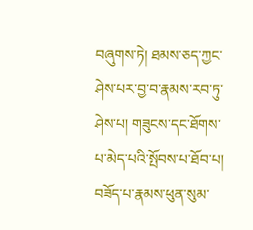བཞུགས་ཏེ། ཐམས་ཅད་ཀྱང་ཤེས་པར་བྱ་བ་རྣམས་རབ་ཏུ་ཤེས་པ། གཟུངས་དང་ཐོགས་པ་མེད་པའི་སྤོབས་པ་ཐོབ་པ། བཟོད་པ་རྣམས་ཕུན་སུམ་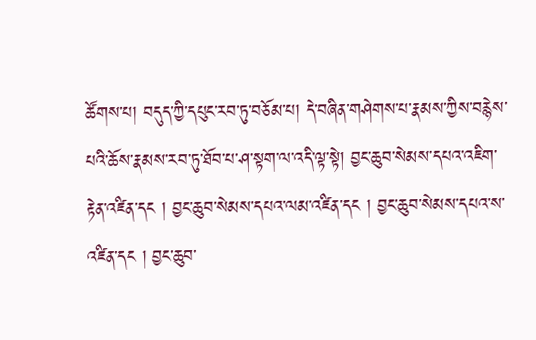ཚོགས་པ། བདུད་ཀྱི་དཔུང་རབ་ཏུ་བཅོམ་པ། དེ་བཞིན་གཤེགས་པ་རྣམས་ཀྱིས་བརྙེས་པའི་ཆོས་རྣམས་རབ་ཏུ་ཐོབ་པ་ཤ་སྟག་ལ་འདི་ལྟ་སྟེ། བྱང་ཆུབ་སེམས་དཔའ་འཇིག་རྟེན་འཛིན་དང ། བྱང་ཆུབ་སེམས་དཔའ་ལམ་འཛིན་དང ། བྱང་ཆུབ་སེམས་དཔའ་ས་འཛིན་དང ། བྱང་ཆུབ་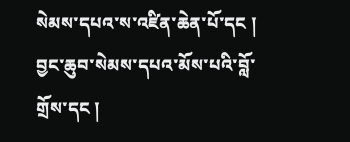སེམས་དཔའ་ས་འཛིན་ཆེན་པོ་དང ། བྱང་ཆུབ་སེམས་དཔའ་མོས་པའི་བློ་གྲོས་དང །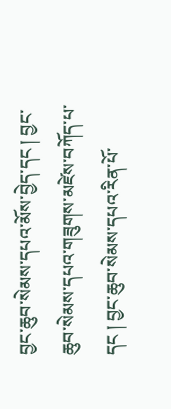བྱང་ཆུབ་སེམས་དཔའ་མོས་བྱེད་དང ། བྱང་ཆུབ་སེམས་དཔའ་གཟུགས་མཛེས་བཀོད་པ་དང ། བྱང་ཆུབ་སེམས་དཔའ་རིན་པོ་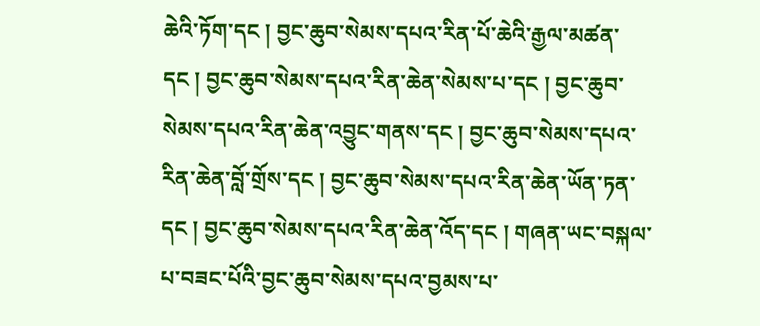ཆེའི་ཏོག་དང ། བྱང་ཆུབ་སེམས་དཔའ་རིན་པོ་ཆེའི་རྒྱལ་མཚན་དང ། བྱང་ཆུབ་སེམས་དཔའ་རིན་ཆེན་སེམས་པ་དང ། བྱང་ཆུབ་སེམས་དཔའ་རིན་ཆེན་འབྱུང་གནས་དང ། བྱང་ཆུབ་སེམས་དཔའ་རིན་ཆེན་བློ་གྲོས་དང ། བྱང་ཆུབ་སེམས་དཔའ་རིན་ཆེན་ཡོན་ཏན་དང ། བྱང་ཆུབ་སེམས་དཔའ་རིན་ཆེན་འོད་དང ། གཞན་ཡང་བསྐལ་པ་བཟང་པོའི་བྱང་ཆུབ་སེམས་དཔའ་བྱམས་པ་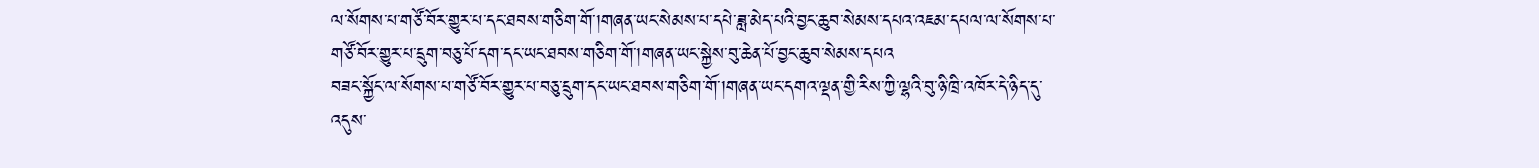ལ་སོགས་པ་གཙོ་བོར་གྱུར་པ་དང་ཐབས་གཅིག་གོ་།གཞན་ཡང་སེམས་པ་དཔེ་ཟླ་མེད་པའི་བྱང་ཆུབ་སེམས་དཔའ་འཇམ་དཔལ་ལ་སོགས་པ་གཙོ་བོར་གྱུར་པ་དྲུག་བཅུ་པོ་དག་དང་ཡང་ཐབས་གཅིག་གོ་།གཞན་ཡང་སྐྱེས་བུ་ཆེན་པོ་བྱང་ཆུབ་སེམས་དཔའ
བཟང་སྐྱོང་ལ་སོགས་པ་གཙོ་བོར་གྱུར་པ་བཅུ་དྲུག་དང་ཡང་ཐབས་གཅིག་གོ་།གཞན་ཡང་དགའ་ལྡན་གྱི་རིས་ཀྱི་ལྷའི་བུ་ཉི་ཁྲི་འཁོར་དེ་ཉིད་དུ་འདུས་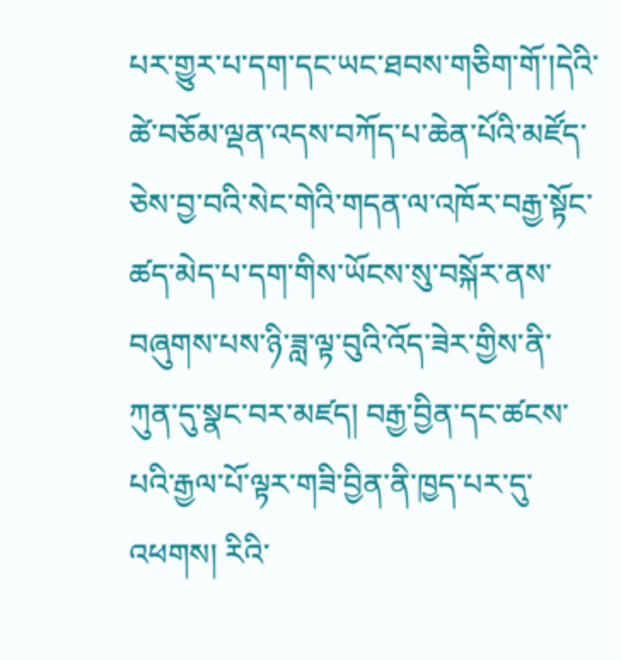པར་གྱུར་པ་དག་དང་ཡང་ཐབས་གཅིག་གོ་།དེའི་ཚེ་བཅོམ་ལྡན་འདས་བཀོད་པ་ཆེན་པོའི་མཛོད་ཅེས་བྱ་བའི་སེང་གེའི་གདན་ལ་འཁོར་བརྒྱ་སྟོང་ཚད་མེད་པ་དག་གིས་ཡོངས་སུ་བསྐོར་ནས་བཞུགས་པས་ཉི་ཟླ་ལྟ་བུའི་འོད་ཟེར་གྱིས་ནི་ཀུན་དུ་སྣང་བར་མཛད། བརྒྱ་བྱིན་དང་ཚངས་པའི་རྒྱལ་པོ་ལྟར་གཟི་བྱིན་ནི་ཁྱད་པར་དུ་འཕགས། རིའི་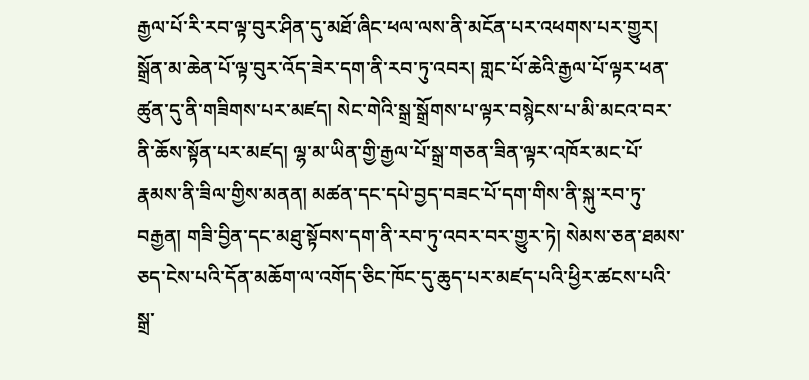རྒྱལ་པོ་རི་རབ་ལྟ་བུར་ཤིན་དུ་མཐོ་ཞིང་ཕལ་ལས་ནི་མངོན་པར་འཕགས་པར་གྱུར། སྒྲོན་མ་ཆེན་པོ་ལྟ་བུར་འོད་ཟེར་དག་ནི་རབ་ཏུ་འབར། གླང་པོ་ཆེའི་རྒྱལ་པོ་ལྟར་ཕན་ཚུན་དུ་ནི་གཟིགས་པར་མཛད། སེང་གེའི་སྒྲ་སྒྲོགས་པ་ལྟར་བསྙེངས་པ་མི་མངའ་བར་ནི་ཆོས་སྟོན་པར་མཛད། ལྷ་མ་ཡིན་གྱི་རྒྱལ་པོ་སྒྲ་གཅན་ཟིན་ལྟར་འཁོར་མང་པོ་རྣམས་ནི་ཟིལ་གྱིས་མནན། མཚན་དང་དཔེ་བྱད་བཟང་པོ་དག་གིས་ནི་སྐུ་རབ་ཏུ་བརྒྱན། གཟི་བྱིན་དང་མཐུ་སྟོབས་དག་ནི་རབ་ཏུ་འབར་བར་གྱུར་ཏེ། སེམས་ཅན་ཐམས་ཅད་ངེས་པའི་དོན་མཆོག་ལ་འགོད་ཅིང་ཁོང་དུ་ཆུད་པར་མཛད་པའི་ཕྱིར་ཚངས་པའི་སྒྲ་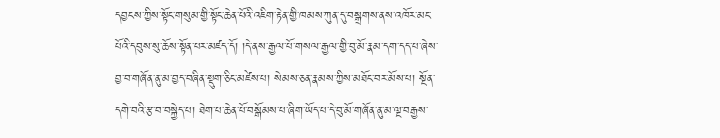དབྱངས་ཀྱིས་སྟོང་གསུམ་གྱི་སྟོང་ཆེན་པོའི་འཇིག་རྟེན་གྱི་ཁམས་ཀུན་དུ་བསྒྲགས་ནས་འཁོར་མང་པོའི་དབུས་སུ་ཆོས་སྟོན་པར་མཛད་དོ། །དེ་ནས་རྒྱལ་པོ་གསལ་རྒྱལ་གྱི་བུ་མོ་རྣམ་དག་དད་པ་ཞེས་བྱ་བ་གཞོན་ནུ་མ་བྱད་བཞིན་སྡུག་ཅིང་མཛེས་པ། སེམས་ཅན་རྣམས་ཀྱིས་མཐོང་བར་མོས་པ། སྔོན་དགེ་བའི་རྩ་བ་བསྐྱེད་པ། ཐེག་པ་ཆེན་པོ་བསྒོམས་པ་ཞིག་ཡོད་པ་དེ་བུ་མོ་གཞོན་ནུ་མ་ལྔ་བརྒྱས་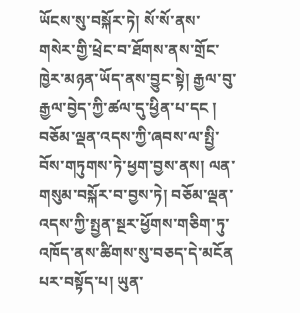ཡོངས་སུ་བསྐོར་ཏེ། སོ་སོ་ནས་གསེར་གྱི་ཕྲེང་བ་ཐོགས་ནས་གྲོང་ཁྱེར་མཉན་ཡོད་ནས་བྱུང་སྟེ། རྒྱལ་བུ་རྒྱལ་བྱེད་ཀྱི་ཚལ་དུ་ཕྱིན་པ་དང ། བཅོམ་ལྡན་འདས་ཀྱི་ཞབས་ལ་སྤྱི་བོས་གཏུགས་ཏེ་ཕྱག་བྱས་ནས། ལན་གསུམ་བསྐོར་བ་བྱས་ཏེ། བཅོམ་ལྡན་འདས་ཀྱི་སྤྱན་སྔར་ཕྱོགས་གཅིག་ཏུ་འཁོད་ནས་ཚིགས་སུ་བཅད་དེ་མངོན
པར་བསྟོད་པ། ཡུན་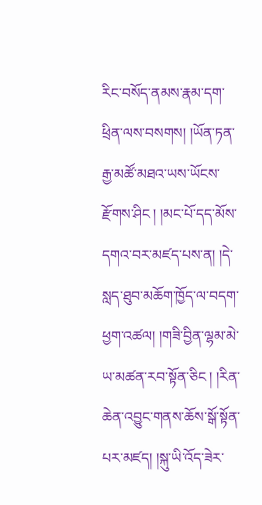རིང་བསོད་ནམས་རྣམ་དག་ཕྲིན་ལས་བསགས། །ཡོན་ཏན་རྒྱ་མཚོ་མཐའ་ཡས་ཡོངས་རྫོགས་ཤིང ། །མང་པོ་དད་མོས་དགའ་བར་མཛད་པས་ན། །དེ་སླད་ཐུབ་མཆོག་ཁྱོད་ལ་བདག་ཕྱག་འཚལ། །གཟི་བྱིན་ལྷམ་མེ་ཡ་མཚན་རབ་སྟོན་ཅིང ། །རིན་ཆེན་འབྱུང་གནས་ཆོས་སྒོ་སྟོན་པར་མཛད། །སྐུ་ཡི་འོད་ཟེར་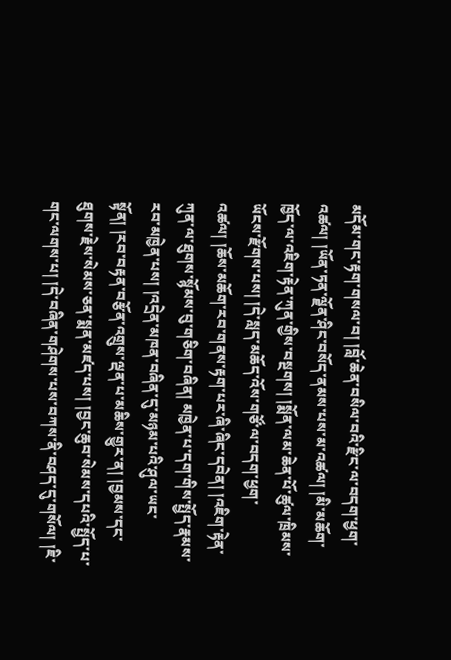མདོམ་གང་རྟག་གསལ་བ། །བློ་ཆེན་བསིལ་བའི་རྫིང་ལ་བདག་ཕྱག་འཚལ། །ཡོན་ཏན་ལྗོན་ཤིང་བསོད་ནམས་པས་མ་འཚལ། །མི་མཆོག་ཁྱོད་ལ་འཇིག་རྟེན་ཀུན་གྱིས་བསྔགས། །སྨོན་ལམ་ཆེན་པོ་ཚུལ་ཁྲིམས་ཡོངས་རྫོགས་པས། །དེ་སླད་མཆོད་འོས་གཙོ་ལ་བདག་ཕྱག་འཚལ། །ཆོས་མཆོག་རབ་གནས་རྟག་པར་ཞི་ཞིང་དབེན། །འཇིག་རྟེན་ཀུན་ལ་ཐུགས་སྙོམས་བུ་གཅིག་བཞིན། མཁྱེན་པ་དག་གིས་སྤྱོད་རྣམས་རབ་མཁྱེན་པས། །འདྲེན་མཁན་བཞིན་དུ་མཉམ་པའི་ཤུལ་ཡང་སྟོན། །རབ་བརྟན་བརྩོན་འགྲུས་ལྡན་པ་མཆིས་གྱུར་ན། །བྱམས་དང་ཐུགས་རྗེས་སེམས་ཅན་སྨན་མཛད་པས། །བྱང་ཆུབ་སེམས་དཔའི་སྤྱོད་པ་གང་ལགས་པ། །དེ་བཞིན་གཤེགས་པས་བཀས་ནི་བཤད་དུ་གསོལ། །ཇི་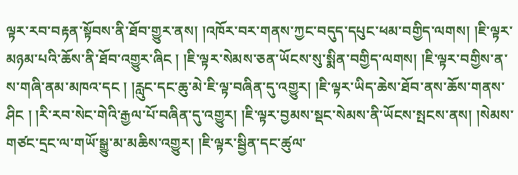ལྟར་རབ་བརྟན་སྟོབས་ནི་ཐོབ་གྱུར་ནས། །འཁོར་བར་གནས་ཀྱང་བདུད་དཔུང་ཕམ་བགྱིད་ལགས། །ཇི་ལྟར་མཉམ་པའི་ཆོས་ནི་ཐོབ་འགྱུར་ཞིང ། །ཇི་ལྟར་སེམས་ཅན་ཡོངས་སུ་སྨིན་བགྱིད་ལགས། །ཇི་ལྟར་བགྱིས་ན་ས་གཞི་ནམ་མཁའ་དང ། །རླུང་དང་ཆུ་མེ་ཇི་ལྟ་བཞིན་དུ་འགྱུར། །ཇི་ལྟར་ཡིད་ཆེས་ཐོབ་ནས་ཆོས་གནས་ཤིང ། །རི་རབ་སེང་གེའི་རྒྱལ་པོ་བཞིན་དུ་འགྱུར། །ཇི་ལྟར་བྱམས་སྡང་སེམས་ནི་ཡོངས་སྤངས་ནས། །སེམས་གཙང་དྲང་ལ་གཡོ་སྒྱུ་མ་མཆིས་འགྱུར། །ཇི་ལྟར་སྦྱིན་དང་ཚུལ་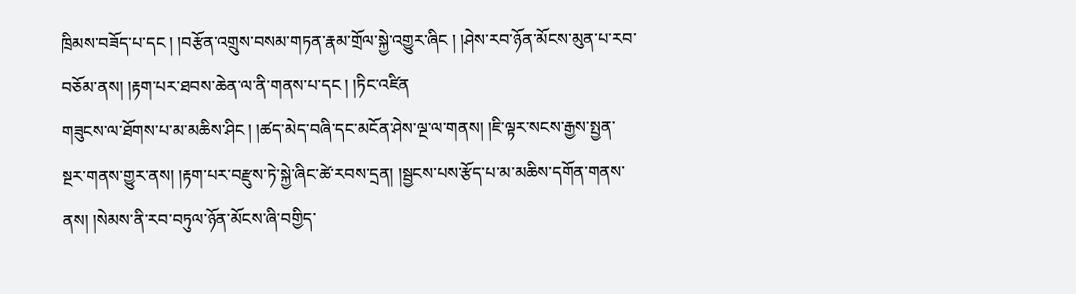ཁྲིམས་བཟོད་པ་དང ། །བརྩོན་འགྲུས་བསམ་གཏན་རྣམ་གྲོལ་སྐྱེ་འགྱུར་ཞིང ། །ཤེས་རབ་ཉོན་མོངས་མུན་པ་རབ་བཅོམ་ནས། །རྟག་པར་ཐབས་ཆེན་ལ་ནི་གནས་པ་དང ། །ཏིང་འཛིན
གཟུངས་ལ་ཐོགས་པ་མ་མཆིས་ཤིང ། །ཚད་མེད་བཞི་དང་མངོན་ཤེས་ལྔ་ལ་གནས། །ཇི་ལྟར་སངས་རྒྱས་སྤྱན་སྔར་གནས་གྱུར་ནས། །རྟག་པར་བརྫུས་ཏེ་སྐྱེ་ཞིང་ཚེ་རབས་དྲན། །སྦྱངས་པས་རྩོད་པ་མ་མཆིས་དགོན་གནས་ནས། །སེམས་ནི་རབ་བཏུལ་ཉོན་མོངས་ཞི་བགྱིད་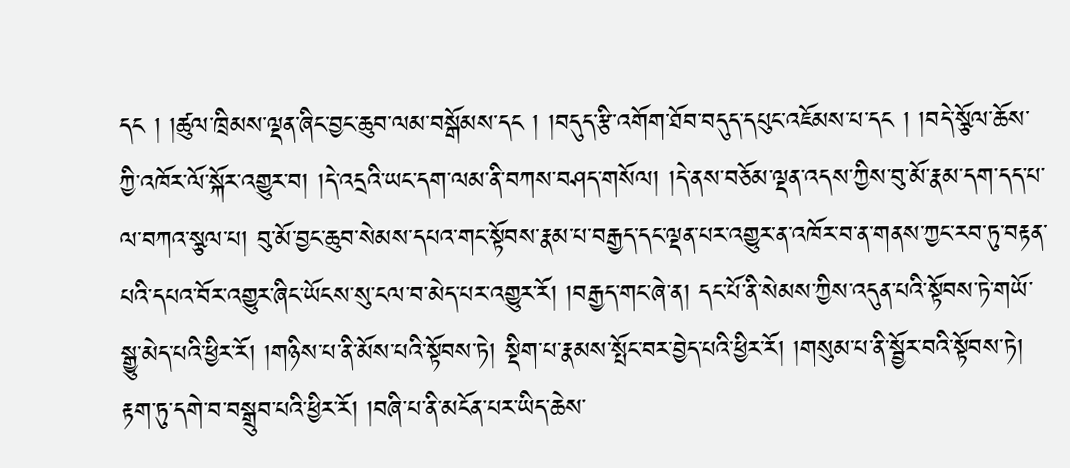དང ། །ཚུལ་ཁྲིམས་ལྡན་ཞིང་བྱང་ཆུབ་ལམ་བསྒོམས་དང ། །བདུད་རྩི་འགོག་ཐོབ་བདུད་དཔུང་འཇོམས་པ་དང ། །བདེ་སྩོལ་ཆོས་ཀྱི་འཁོར་ལོ་སྐོར་འགྱུར་བ། །དེ་འདྲའི་ཡང་དག་ལམ་ནི་བཀས་བཤད་གསོལ། །དེ་ནས་བཅོམ་ལྡན་འདས་ཀྱིས་བུ་མོ་རྣམ་དག་དད་པ་ལ་བཀའ་སྩལ་པ། བུ་མོ་བྱང་ཆུབ་སེམས་དཔའ་གང་སྟོབས་རྣམ་པ་བརྒྱད་དང་ལྡན་པར་འགྱུར་ན་འཁོར་བ་ན་གནས་ཀྱང་རབ་ཏུ་བརྟན་པའི་དཔའ་བོར་འགྱུར་ཞིང་ཡོངས་སུ་ངལ་བ་མེད་པར་འགྱུར་རོ། །བརྒྱད་གང་ཞེ་ན། དང་པོ་ནི་སེམས་ཀྱིས་འདུན་པའི་སྟོབས་ཏེ་གཡོ་སྒྱུ་མེད་པའི་ཕྱིར་རོ། །གཉིས་པ་ནི་མོས་པའི་སྟོབས་ཏེ། སྡིག་པ་རྣམས་སྤོང་བར་བྱེད་པའི་ཕྱིར་རོ། །གསུམ་པ་ནི་སྦྱོར་བའི་སྟོབས་ཏེ། རྟག་ཏུ་དགེ་བ་བསྒྲུབ་པའི་ཕྱིར་རོ། །བཞི་པ་ནི་མངོན་པར་ཡིད་ཆེས་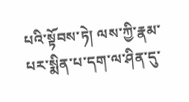པའི་སྟོབས་ཏེ། ལས་ཀྱི་རྣམ་པར་སྨིན་པ་དག་ལ་ཤིན་དུ་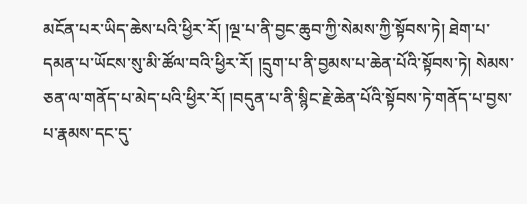མངོན་པར་ཡིད་ཆེས་པའི་ཕྱིར་རོ། །ལྔ་པ་ནི་བྱང་ཆུབ་ཀྱི་སེམས་ཀྱི་སྟོབས་ཏེ། ཐེག་པ་དམན་པ་ཡོངས་སུ་མི་ཚོལ་བའི་ཕྱིར་རོ། །དྲུག་པ་ནི་བྱམས་པ་ཆེན་པོའི་སྟོབས་ཏེ། སེམས་ཅན་ལ་གནོད་པ་མེད་པའི་ཕྱིར་རོ། །བདུན་པ་ནི་སྙིང་རྗེ་ཆེན་པོའི་སྟོབས་ཏེ་གནོད་པ་བྱས་པ་རྣམས་དང་དུ་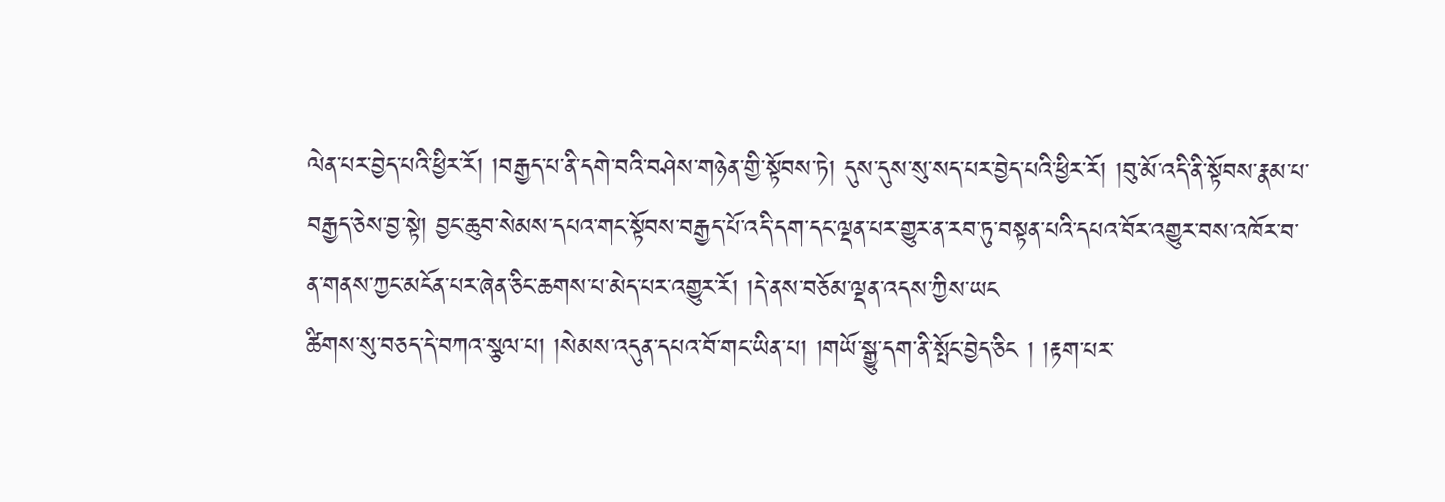ལེན་པར་བྱེད་པའི་ཕྱིར་རོ། །བརྒྱད་པ་ནི་དགེ་བའི་བཤེས་གཉེན་གྱི་སྟོབས་ཏེ། དུས་དུས་སུ་སད་པར་བྱེད་པའི་ཕྱིར་རོ། །བུ་མོ་འདི་ནི་སྟོབས་རྣམ་པ་བརྒྱད་ཅེས་བྱ་སྟེ། བྱང་ཆུབ་སེམས་དཔའ་གང་སྟོབས་བརྒྱད་པོ་འདི་དག་དང་ལྡན་པར་གྱུར་ན་རབ་ཏུ་བསྟན་པའི་དཔའ་བོར་འགྱུར་བས་འཁོར་བ་ན་གནས་ཀྱང་མངོན་པར་ཞེན་ཅིང་ཆགས་པ་མེད་པར་འགྱུར་རོ། །དེ་ནས་བཅོམ་ལྡན་འདས་ཀྱིས་ཡང
ཚིགས་སུ་བཅད་དེ་བཀའ་སྩལ་པ། །སེམས་འདུན་དཔའ་བོ་གང་ཡིན་པ། །གཡོ་སྒྱུ་དག་ནི་སྤོང་བྱེད་ཅིང ། །རྟག་པར་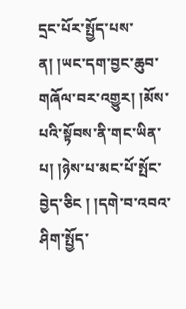དྲང་པོར་སྤྱོད་པས་ན། །ཡང་དག་བྱང་ཆུབ་གཞོལ་བར་འགྱུར། །མོས་པའི་སྟོབས་ནི་གང་ཡིན་པ། །ཉེས་པ་མང་པོ་སྤོང་བྱེད་ཅིང ། །དགེ་བ་འབའ་ཤིག་སྤྱོད་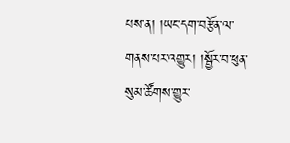པས་ན། །ཡང་དག་བརྩོན་ལ་གནས་པར་འགྱུར། །སྦྱོར་བ་ཕུན་སུམ་ཚོགས་གྱུར་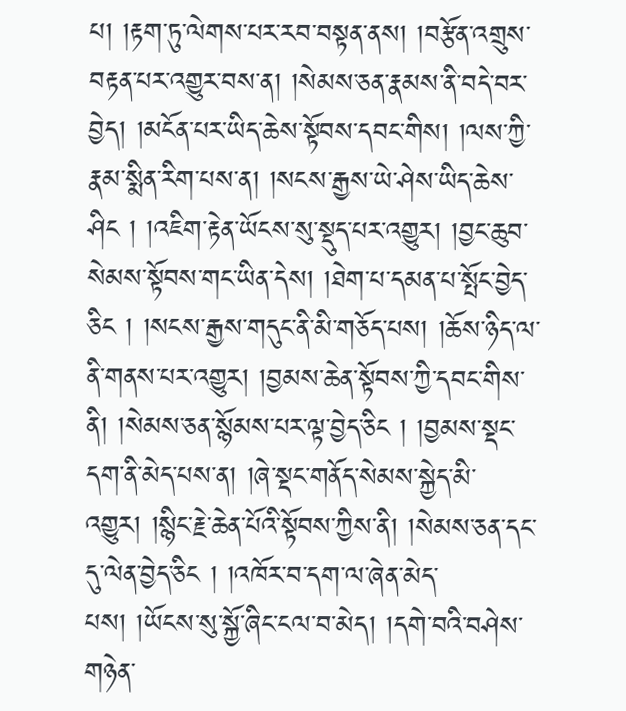པ། །རྟག་ཏུ་ལེགས་པར་རབ་བསྟན་ནས། །བརྩོན་འགྲུས་བརྟན་པར་འགྱུར་བས་ན། །སེམས་ཅན་རྣམས་ནི་བདེ་བར་བྱེད། །མངོན་པར་ཡིད་ཆེས་སྟོབས་དབང་གིས། །ལས་ཀྱི་རྣམ་སྨིན་རིག་པས་ན། །སངས་རྒྱས་ཡེ་ཤེས་ཡིད་ཆེས་ཤིང ། །འཇིག་རྟེན་ཡོངས་སུ་སྡུད་པར་འགྱུར། །བྱང་ཆུབ་སེམས་སྟོབས་གང་ཡིན་དེས། །ཐེག་པ་དམན་པ་སྤོང་བྱེད་ཅིང ། །སངས་རྒྱས་གདུང་ནི་མི་གཅོད་པས། །ཆོས་ཉིད་ལ་ནི་གནས་པར་འགྱུར། །བྱམས་ཆེན་སྟོབས་ཀྱི་དབང་གིས་ནི། །སེམས་ཅན་སྙོམས་པར་ལྟ་བྱེད་ཅིང ། །བྱམས་སྡང་དག་ནི་མེད་པས་ན། །ཞེ་སྡང་གནོད་སེམས་སྐྱེད་མི་འགྱུར། །སྙིང་རྗེ་ཆེན་པོའི་སྟོབས་ཀྱིས་ནི། །སེམས་ཅན་དང་དུ་ལེན་བྱེད་ཅིང ། །འཁོར་བ་དག་ལ་ཞེན་མེད་པས། །ཡོངས་སུ་སྐྱོ་ཞིང་ངལ་བ་མེད། །དགེ་བའི་བཤེས་གཉེན་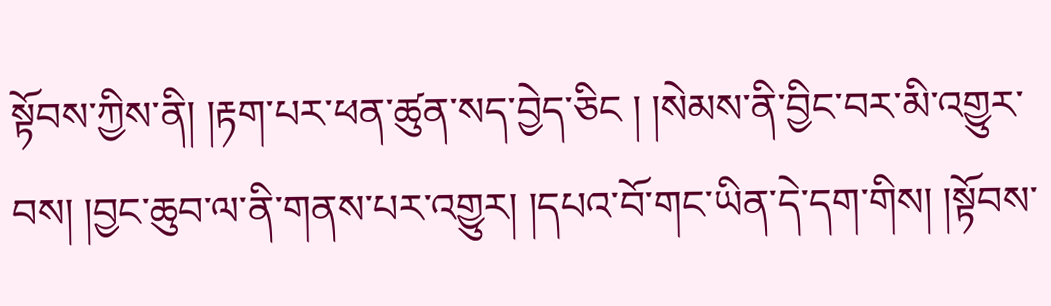སྟོབས་ཀྱིས་ནི། །རྟག་པར་ཕན་ཚུན་སད་བྱེད་ཅིང ། །སེམས་ནི་བྱིང་བར་མི་འགྱུར་བས། །བྱང་ཆུབ་ལ་ནི་གནས་པར་འགྱུར། །དཔའ་བོ་གང་ཡིན་དེ་དག་གིས། །སྟོབས་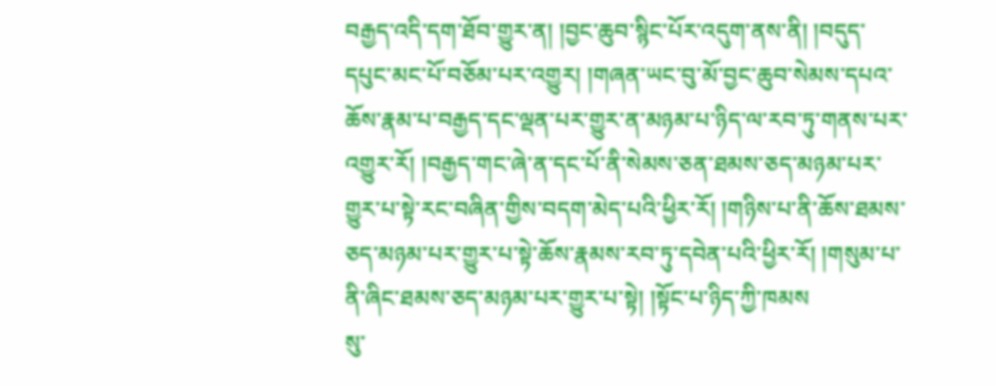བརྒྱད་འདི་དག་ཐོབ་གྱུར་ན། །བྱང་ཆུབ་སྙིང་པོར་འདུག་ནས་ནི། །བདུད་དཔུང་མང་པོ་བཅོམ་པར་འགྱུར། །གཞན་ཡང་བུ་མོ་བྱང་ཆུབ་སེམས་དཔའ་ཆོས་རྣམ་པ་བརྒྱད་དང་ལྡན་པར་གྱུར་ན་མཉམ་པ་ཉིད་ལ་རབ་ཏུ་གནས་པར་འགྱུར་རོ། །བརྒྱད་གང་ཞེ་ན་དང་པོ་ནི་སེམས་ཅན་ཐམས་ཅད་མཉམ་པར་གྱུར་པ་སྟེ་རང་བཞིན་གྱིས་བདག་མེད་པའི་ཕྱིར་རོ། །གཉིས་པ་ནི་ཆོས་ཐམས་ཅད་མཉམ་པར་གྱུར་པ་སྟེ་ཆོས་རྣམས་རབ་ཏུ་དབེན་པའི་ཕྱིར་རོ། །གསུམ་པ་ནི་ཞིང་ཐམས་ཅད་མཉམ་པར་གྱུར་པ་སྟེ། །སྟོང་པ་ཉིད་ཀྱི་ཁམས
སུ་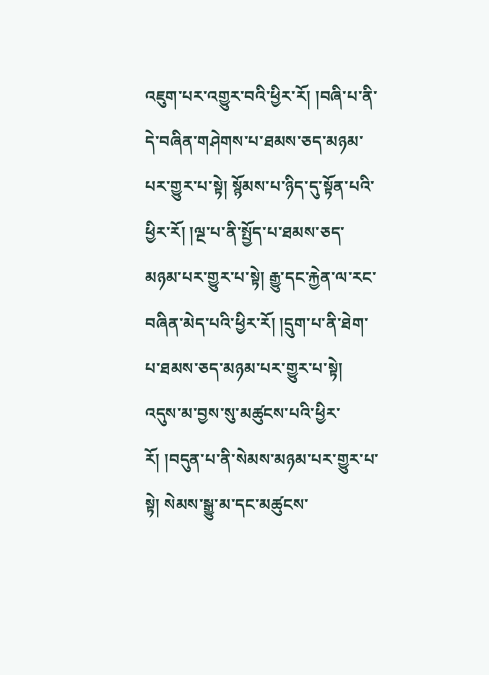འཇུག་པར་འགྱུར་བའི་ཕྱིར་རོ། །བཞི་པ་ནི་དེ་བཞིན་གཤེགས་པ་ཐམས་ཅད་མཉམ་པར་གྱུར་པ་སྟེ། སྙོམས་པ་ཉིད་དུ་སྟོན་པའི་ཕྱིར་རོ། །ལྔ་པ་ནི་སྤྱོད་པ་ཐམས་ཅད་མཉམ་པར་གྱུར་པ་སྟེ། རྒྱུ་དང་རྐྱེན་ལ་རང་བཞིན་མེད་པའི་ཕྱིར་རོ། །དྲུག་པ་ནི་ཐེག་པ་ཐམས་ཅད་མཉམ་པར་གྱུར་པ་སྟེ། འདུས་མ་བྱས་སུ་མཚུངས་པའི་ཕྱིར་རོ། །བདུན་པ་ནི་སེམས་མཉམ་པར་གྱུར་པ་སྟེ། སེམས་སྒྱུ་མ་དང་མཚུངས་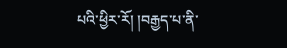པའི་ཕྱིར་རོ། །བརྒྱད་པ་ནི་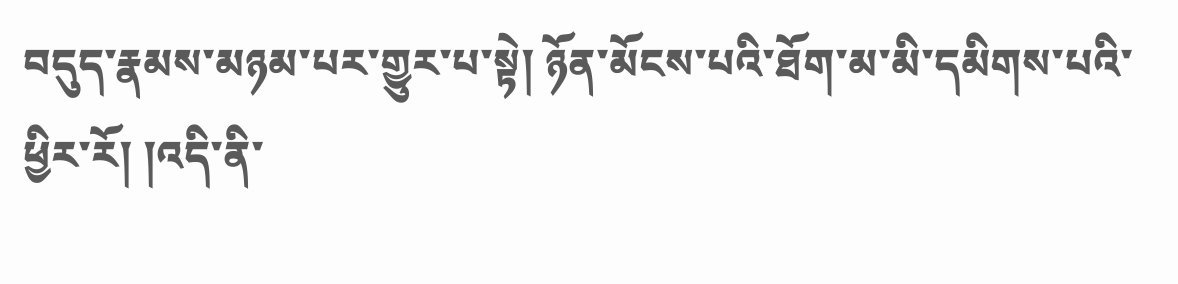བདུད་རྣམས་མཉམ་པར་གྱུར་པ་སྟེ། ཉོན་མོངས་པའི་ཐོག་མ་མི་དམིགས་པའི་ཕྱིར་རོ། །འདི་ནི་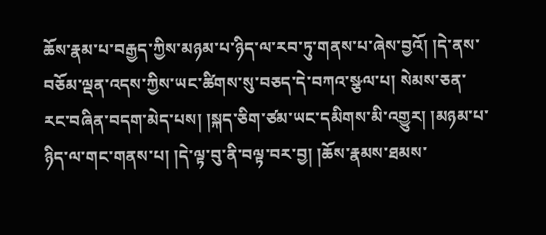ཆོས་རྣམ་པ་བརྒྱད་ཀྱིས་མཉམ་པ་ཉིད་ལ་རབ་ཏུ་གནས་པ་ཞེས་བྱའོ། །དེ་ནས་བཅོམ་ལྡན་འདས་ཀྱིས་ཡང་ཚིགས་སུ་བཅད་དེ་བཀའ་སྩལ་པ། སེམས་ཅན་རང་བཞིན་བདག་མེད་པས། །སྐད་ཅིག་ཙམ་ཡང་དམིགས་མི་འགྱུར། །མཉམ་པ་ཉིད་ལ་གང་གནས་པ། །དེ་ལྟ་བུ་ནི་བལྟ་བར་བྱ། །ཆོས་རྣམས་ཐམས་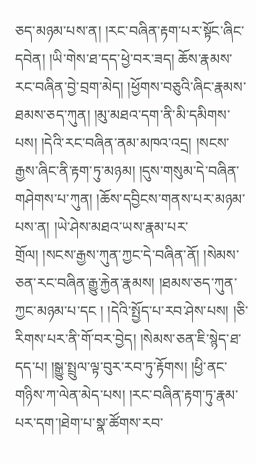ཅད་མཉམ་པས་ན། །རང་བཞིན་རྟག་པར་སྟོང་ཞིང་དབེན། །ཡི་གེས་ཐ་དད་ཕྱེ་བར་ཟད། ཆོས་རྣམས་རང་བཞིན་བྱེ་བྲག་མེད། །ཕྱོགས་བཅུའི་ཞིང་རྣམས་ཐམས་ཅད་ཀུན། །མུ་མཐའ་དག་ནི་མི་དམིགས་པས། །དེའི་རང་བཞིན་ནམ་མཁའ་འདྲ། །སངས་རྒྱས་ཞིང་ནི་རྟག་ཏུ་མཉམ། །དུས་གསུམ་དེ་བཞིན་གཤེགས་པ་ཀུན། །ཆོས་དབྱིངས་གནས་པར་མཉམ་པས་ན། །ཡེ་ཤེས་མཐའ་ཡས་རྣམ་པར་གྲོལ། །སངས་རྒྱས་ཀུན་ཀྱང་དེ་བཞིན་ནོ། །སེམས་ཅན་རང་བཞིན་རྒྱུ་རྐྱེན་རྣམས། །ཐམས་ཅད་ཀུན་ཀྱང་མཉམ་པ་དང ། །དེའི་སྤྱོད་པ་རབ་ཤེས་པས། །ཅི་རིགས་པར་ནི་གོ་བར་བྱེད། །སེམས་ཅན་ཇི་སྙེད་ཐ་དད་པ། །སྒྱུ་སྤྲུལ་ལྟ་བུར་རབ་ཏུ་རྟོགས། །ཕྱི་ནང་གཉིས་ཀ་ལེན་མེད་པས། །རང་བཞིན་རྟག་ཏུ་རྣམ་པར་དག་།ཐེག་པ་སྣ་ཚོགས་རབ་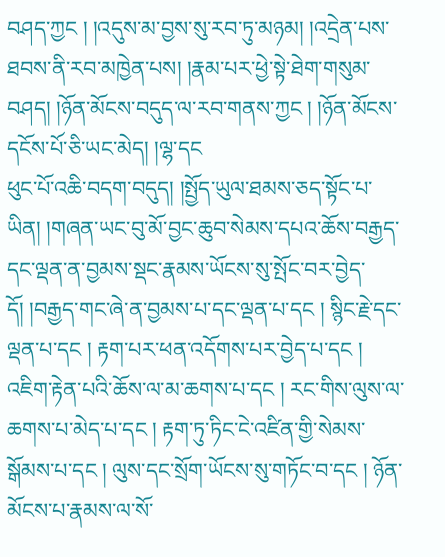བཤད་ཀྱང ། །འདུས་མ་བྱས་སུ་རབ་ཏུ་མཉམ། །འདྲེན་པས་ཐབས་ནི་རབ་མཁྱེན་པས། །རྣམ་པར་ཕྱེ་སྟེ་ཐེག་གསུམ་བཤད། །ཉོན་མོངས་བདུད་ལ་རབ་གནས་ཀྱང ། །ཉོན་མོངས་དངོས་པོ་ཅི་ཡང་མེད། །ལྷ་དང
ཕུང་པོ་འཆི་བདག་བདུད། །སྤྱོད་ཡུལ་ཐམས་ཅད་སྟོང་པ་ཡིན། །གཞན་ཡང་བུ་མོ་བྱང་ཆུབ་སེམས་དཔའ་ཆོས་བརྒྱད་དང་ལྡན་ན་བྱམས་སྡང་རྣམས་ཡོངས་སུ་སྤོང་བར་བྱེད་དོ། །བརྒྱད་གང་ཞེ་ན་བྱམས་པ་དང་ལྡན་པ་དང ། སྙིང་རྗེ་དང་ལྡན་པ་དང ། རྟག་པར་ཕན་འདོགས་པར་བྱེད་པ་དང ། འཇིག་རྟེན་པའི་ཆོས་ལ་མ་ཆགས་པ་དང ། རང་གིས་ལུས་ལ་ཆགས་པ་མེད་པ་དང ། རྟག་ཏུ་ཏིང་ངེ་འཛིན་གྱི་སེམས་སྒོམས་པ་དང ། ལུས་དང་སྲོག་ཡོངས་སུ་གཏོང་བ་དང ། ཉོན་མོངས་པ་རྣམས་ལ་སོ་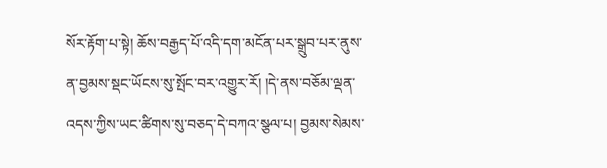སོར་རྟོག་པ་སྟེ། ཆོས་བརྒྱད་པོ་འདི་དག་མངོན་པར་སྒྲུབ་པར་ནུས་ན་བྱམས་སྡང་ཡོངས་སུ་སྤོང་བར་འགྱུར་རོ། །དེ་ནས་བཅོམ་ལྡན་འདས་ཀྱིས་ཡང་ཚིགས་སུ་བཅད་དེ་བཀའ་སྩལ་པ། བྱམས་སེམས་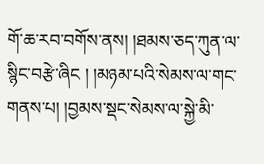གོ་ཆ་རབ་བགོས་ནས། །ཐམས་ཅད་ཀུན་ལ་སྙིང་བརྩེ་ཞིང ། །མཉམ་པའི་སེམས་ལ་གང་གནས་པ། །བྱམས་སྡང་སེམས་ལ་སྐྱེ་མི་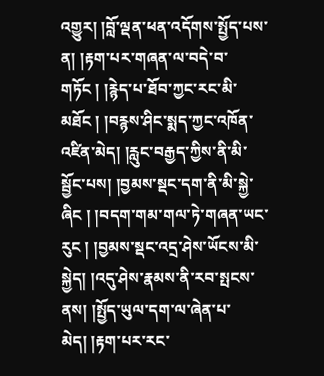འགྱུར། །བློ་ལྡན་ཕན་འདོགས་སྤྱོད་པས་ན། །རྟག་པར་གཞན་ལ་བདེ་བ་གཏོང ། །རྙེད་པ་ཐོབ་ཀྱང་རང་མི་མཐོང ། །བརྙས་ཤིང་སྨད་ཀྱང་འཁོན་འཛིན་མེད། །རླུང་བརྒྱད་ཀྱིས་ནི་མི་སྦྱོང་པས། །བྱམས་སྡང་དག་ནི་མི་སྐྱེ་ཞིང ། །བདག་གམ་གལ་ཏེ་གཞན་ཡང་རུང ། །བྱམས་སྡང་འདྲ་ཤེས་ཡོངས་མི་སྐྱེད། །འདུ་ཤེས་རྣམས་ནི་རབ་སྤངས་ནས། །སྤྱོད་ཡུལ་དག་ལ་ཞེན་པ་མེད། །རྟག་པར་རང་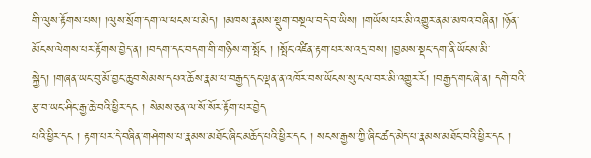གི་ལུས་རྟོགས་པས། །ལུས་སྲོག་དག་ལ་ཕངས་པ་མེད། །མཁས་རྣམས་སྡུག་བསྔལ་བདེ་བ་ཡིས། །གཡོས་པར་མི་འགྱུར་ནམ་མཁའ་བཞིན། །ཉོན་མོངས་ལེགས་པར་རྟོགས་བྱེད་ན། །བདག་དང་བདག་གི་གཉིས་ག་སྤོང ། །སྤོང་འཛིན་རྟག་པར་ས་འདྲ་བས། །བྱམས་སྡང་དག་ནི་ཡོངས་མི་སྐྱེད། །གཞན་ཡང་བུ་མོ་བྱང་ཆུབ་སེམས་དཔའ་ཆོས་རྣམ་པ་བརྒྱད་དང་ལྡན་ན་འཁོར་བས་ཡོངས་སུ་ངལ་བར་མི་འགྱུར་རོ། །བརྒྱད་གང་ཞེ་ན། དགེ་བའི་རྩ་བ་ཡང་ཤིང་རྒྱ་ཆེ་བའི་ཕྱིར་དང ། སེམས་ཅན་ལ་སོ་སོར་རྟོག་པར་བྱེད
པའི་ཕྱིར་དང ། རྟག་པར་དེ་བཞིན་གཤེགས་པ་རྣམས་མཐོང་ཞིང་མཆོད་པའི་ཕྱིར་དང ། སངས་རྒྱས་ཀྱི་ཞིང་ཚད་མེད་པ་རྣམས་མཐོང་བའི་ཕྱིར་དང །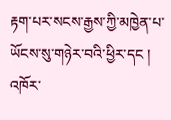རྟག་པར་སངས་རྒྱས་ཀྱི་མཁྱེན་པ་ཡོངས་སུ་གཉེར་བའི་ཕྱིར་དང ། འཁོར་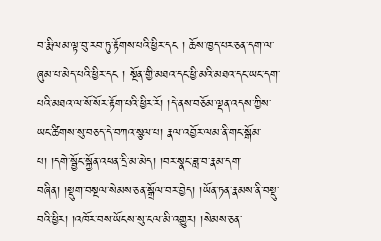བ་རྨི་ལམ་ལྟ་བུ་རབ་ཏུ་རྟོགས་པའི་ཕྱིར་དང ། ཆོས་ཁྱད་པར་ཅན་དག་ལ་ཞུམ་པ་མེད་པའི་ཕྱིར་དང ། སྔོན་གྱི་མཐའ་དང་ཕྱི་མའི་མཐའ་དང་ཡང་དག་པའི་མཐའ་ལ་སོ་སོར་རྟོག་པའི་ཕྱིར་རོ། །དེ་ནས་བཅོམ་ལྡན་འདས་ཀྱིས་ཡང་ཚིགས་སུ་བཅད་དེ་བཀའ་སྩལ་པ། རྣལ་འབྱོར་ལམ་ནི་གང་སྒོམ་པ། །དགེ་སྦྱོང་སྐྱོན་འཕན་དྲི་མ་མེད། །བར་སྣང་ཟླ་བ་རྣམ་དག་བཞིན། །སྡུག་བསྔལ་སེམས་ཅན་སྒྲོལ་བར་བྱེད། །ཡོན་ཏན་རྣམས་ནི་བསྡུ་བའི་ཕྱིར། །འཁོར་བས་ཡོངས་སུ་ངལ་མི་འགྱུར། །སེམས་ཅན་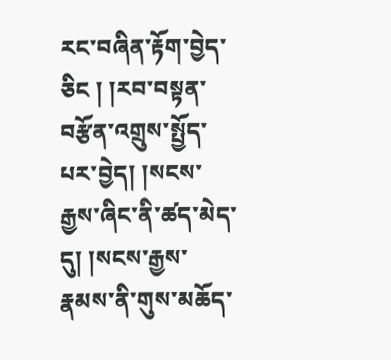རང་བཞིན་རྟོག་བྱེད་ཅིང ། །རབ་བསྟན་བརྩོན་འགྲུས་སྤྱོད་པར་བྱེད། །སངས་རྒྱས་ཞིང་ནི་ཚད་མེད་དུ། །སངས་རྒྱས་རྣམས་ནི་གུས་མཆོད་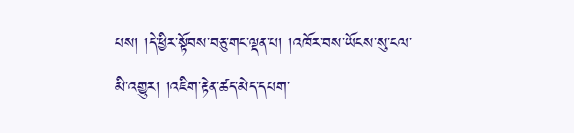པས། །དེ་ཕྱིར་སྟོབས་བཅུ་གང་ལྡན་པ། །འཁོར་བས་ཡོངས་སུ་ངལ་མི་འགྱུར། །འཇིག་རྟེན་ཚད་མེད་དཔག་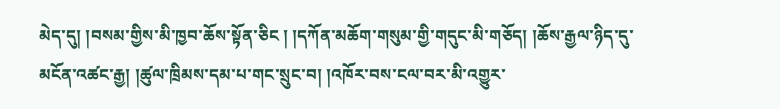མེད་དུ། །བསམ་གྱིས་མི་ཁྱབ་ཆོས་སྟོན་ཅིང ། །དཀོན་མཆོག་གསུམ་གྱི་གདུང་མི་གཅོད། །ཆོས་རྒྱལ་ཉིད་དུ་མངོན་འཚང་རྒྱ། །ཚུལ་ཁྲིམས་དམ་པ་གང་སྲུང་བ། །འཁོར་བས་ངལ་བར་མི་འགྱུར་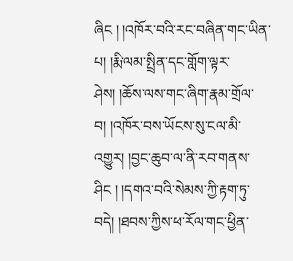ཞིང ། །འཁོར་བའི་རང་བཞིན་གང་ཡིན་པ། །རྨི་ལམ་སྤྲིན་དང་གློག་ལྟར་ཤེས། །ཆོས་ལས་གང་ཞིག་རྣམ་གྲོལ་བ། །འཁོར་བས་ཡོངས་སུ་ངལ་མི་འགྱུར། །བྱང་ཆུབ་ལ་ནི་རབ་གནས་ཤིང ། །དགའ་བའི་སེམས་ཀྱི་རྟག་ཏུ་བདེ། །ཐབས་ཀྱིས་ཕ་རོལ་གང་ཕྱིན་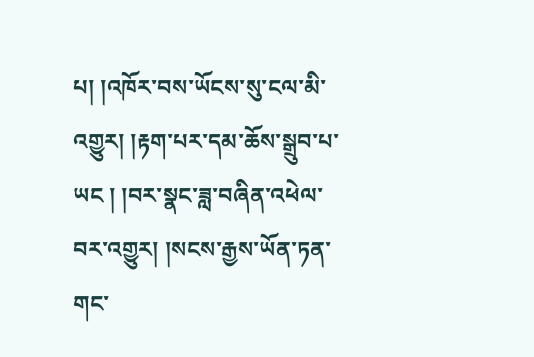པ། །འཁོར་བས་ཡོངས་སུ་ངལ་མི་འགྱུར། །རྟག་པར་དམ་ཆོས་སྒྲུབ་པ་ཡང ། །བར་སྣང་ཟླ་བཞིན་འཕེལ་བར་འགྱུར། །སངས་རྒྱས་ཡོན་ཏན་གང་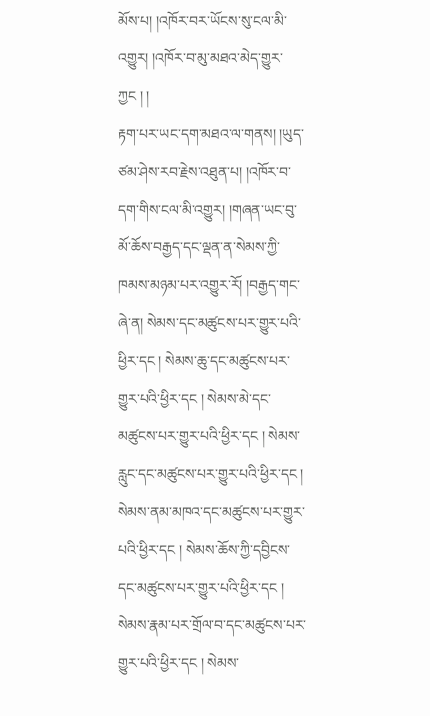མོས་པ། །འཁོར་བར་ཡོངས་སུ་ངལ་མི་འགྱུར། །འཁོར་བ་མུ་མཐའ་མེད་གྱུར་ཀྱང ། །
རྟག་པར་ཡང་དག་མཐའ་ལ་གནས། །ཡུད་ཙམ་ཤེས་རབ་རྗེས་འཐུན་པ། །འཁོར་བ་དག་གིས་ངལ་མི་འགྱུར། །གཞན་ཡང་བུ་མོ་ཆོས་བརྒྱད་དང་ལྡན་ན་སེམས་ཀྱི་ཁམས་མཉམ་པར་འགྱུར་རོ། །བརྒྱད་གང་ཞེ་ན། སེམས་དང་མཚུངས་པར་གྱུར་པའི་ཕྱིར་དང ། སེམས་ཆུ་དང་མཚུངས་པར་གྱུར་པའི་ཕྱིར་དང ། སེམས་མེ་དང་མཚུངས་པར་གྱུར་པའི་ཕྱིར་དང ། སེམས་རླུང་དང་མཚུངས་པར་གྱུར་པའི་ཕྱིར་དང ། སེམས་ནམ་མཁའ་དང་མཚུངས་པར་གྱུར་པའི་ཕྱིར་དང ། སེམས་ཆོས་ཀྱི་དབྱིངས་དང་མཚུངས་པར་གྱུར་པའི་ཕྱིར་དང ། སེམས་རྣམ་པར་གྲོལ་བ་དང་མཚུངས་པར་གྱུར་པའི་ཕྱིར་དང ། སེམས་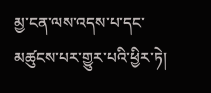མྱ་ངན་ལས་འདས་པ་དང་མཚུངས་པར་གྱུར་པའི་ཕྱིར་ཏེ།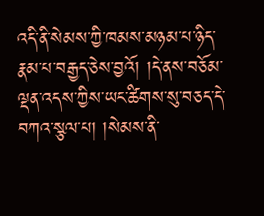འདི་ནི་སེམས་ཀྱི་ཁམས་མཉམ་པ་ཉིད་རྣམ་པ་བརྒྱད་ཅེས་བྱའོ། །དེ་ནས་བཅོམ་ལྡན་འདས་ཀྱིས་ཡང་ཚིགས་སུ་བཅད་དེ་བཀའ་སྩལ་པ། །སེམས་ནི་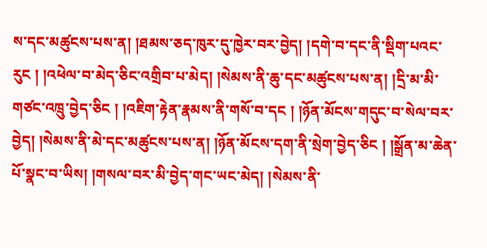ས་དང་མཚུངས་པས་ན། །ཐམས་ཅད་ཁུར་དུ་ཁྱེར་བར་བྱེད། །དགེ་བ་དང་ནི་སྡིག་པའང་རུང ། །འཕེལ་བ་མེད་ཅིང་འགྲིབ་པ་མེད། །སེམས་ནི་ཆུ་དང་མཚུངས་པས་ན། །དྲི་མ་མི་གཙང་འཁྲུ་བྱེད་ཅིང ། །འཇིག་རྟེན་རྣམས་ནི་གསོ་བ་དང ། །ཉོན་མོངས་གདུང་བ་སེལ་བར་བྱེད། །སེམས་ནི་མེ་དང་མཚུངས་པས་ན། །ཉོན་མོངས་དག་ནི་སྲེག་བྱེད་ཅིང ། །སྒྲོན་མ་ཆེན་པོ་སྣང་བ་ཡིས། །གསལ་བར་མི་བྱེད་གང་ཡང་མེད། །སེམས་ནི་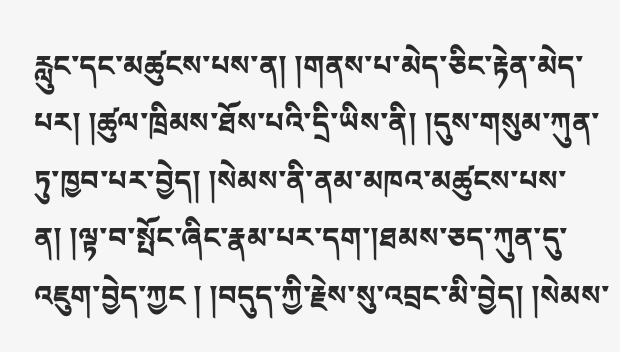རླུང་དང་མཚུངས་པས་ན། །གནས་པ་མེད་ཅིང་རྟེན་མེད་པར། །ཚུལ་ཁྲིམས་ཐོས་པའི་དྲི་ཡིས་ནི། །དུས་གསུམ་ཀུན་ཏུ་ཁྱབ་པར་བྱེད། །སེམས་ནི་ནམ་མཁའ་མཚུངས་པས་ན། །ལྟ་བ་སྤོང་ཞིང་རྣམ་པར་དག་།ཐམས་ཅད་ཀུན་དུ་འཇུག་བྱེད་ཀྱང ། །བདུད་ཀྱི་རྗེས་སུ་འབྲང་མི་བྱེད། །སེམས་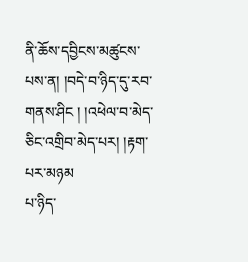ནི་ཆོས་དབྱིངས་མཚུངས་པས་ན། །བདེ་བ་ཉིད་དུ་རབ་གནས་ཤིང ། །འཕེལ་བ་མེད་ཅིང་འགྲིབ་མེད་པར། །རྟག་པར་མཉམ
པ་ཉིད་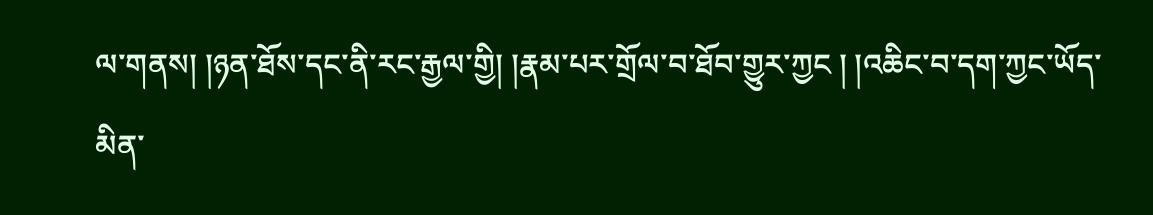ལ་གནས། །ཉན་ཐོས་དང་ནི་རང་རྒྱལ་གྱི། །རྣམ་པར་གྲོལ་བ་ཐོབ་གྱུར་ཀྱང ། །འཆིང་བ་དག་ཀྱང་ཡོད་མིན་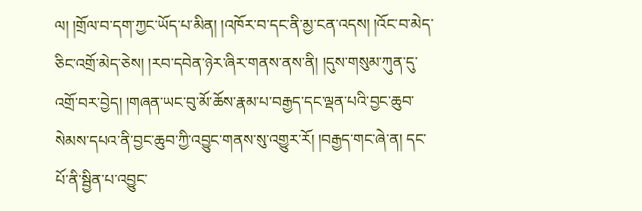ལ། །གྲོལ་བ་དག་ཀྱང་ཡོད་པ་མིན། །འཁོར་བ་དང་ནི་མྱ་ངན་འདས། །འོང་བ་མེད་ཅིང་འགྲོ་མེད་ཅེས། །རབ་དབེན་ཉེར་ཞིར་གནས་ནས་ནི། །དུས་གསུམ་ཀུན་དུ་འགྲོ་བར་བྱེད། །གཞན་ཡང་བུ་མོ་ཆོས་རྣམ་པ་བརྒྱད་དང་ལྡན་པའི་བྱང་ཆུབ་སེམས་དཔའ་ནི་བྱང་ཆུབ་ཀྱི་འབྱུང་གནས་སུ་འགྱུར་རོ། །བརྒྱད་གང་ཞེ་ན། དང་པོ་ནི་སྦྱིན་པ་འབྱུང་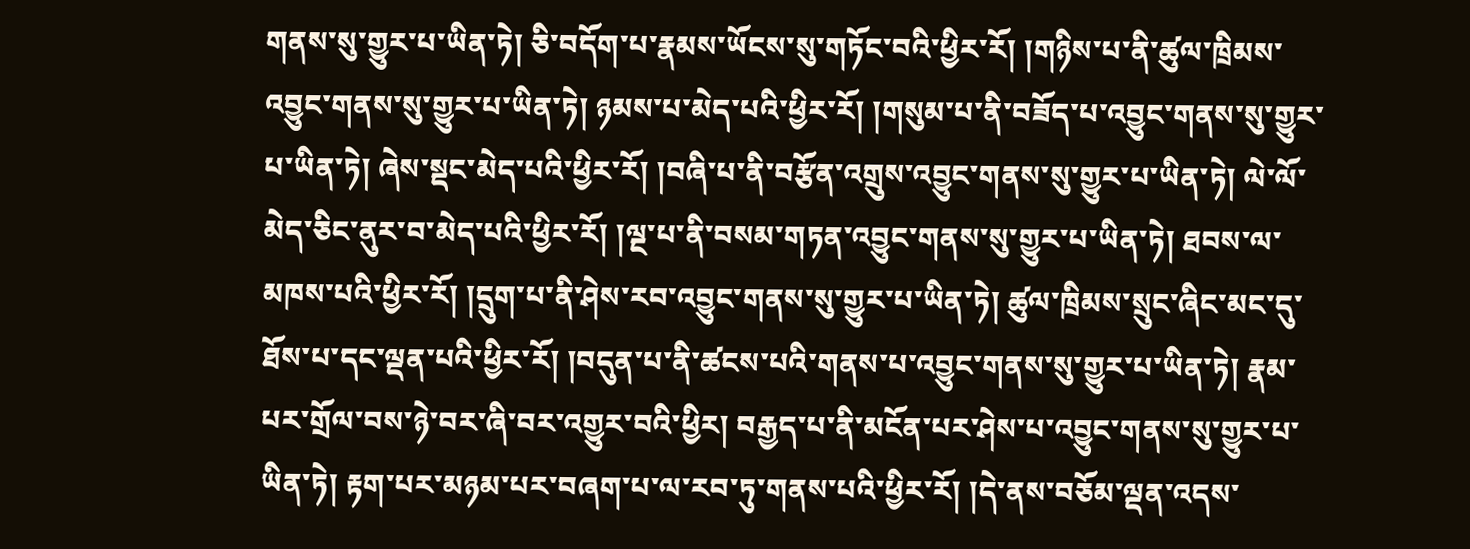གནས་སུ་གྱུར་པ་ཡིན་ཏེ། ཅི་བདོག་པ་རྣམས་ཡོངས་སུ་གཏོང་བའི་ཕྱིར་རོ། །གཉིས་པ་ནི་ཚུལ་ཁྲིམས་འབྱུང་གནས་སུ་གྱུར་པ་ཡིན་ཏེ། ཉམས་པ་མེད་པའི་ཕྱིར་རོ། །གསུམ་པ་ནི་བཟོད་པ་འབྱུང་གནས་སུ་གྱུར་པ་ཡིན་ཏེ། ཞེས་སྡང་མེད་པའི་ཕྱིར་རོ། །བཞི་པ་ནི་བརྩོན་འགྲུས་འབྱུང་གནས་སུ་གྱུར་པ་ཡིན་ཏེ། ལེ་ལོ་མེད་ཅིང་ནུར་བ་མེད་པའི་ཕྱིར་རོ། །ལྔ་པ་ནི་བསམ་གཏན་འབྱུང་གནས་སུ་གྱུར་པ་ཡིན་ཏེ། ཐབས་ལ་མཁས་པའི་ཕྱིར་རོ། །དྲུག་པ་ནི་ཤེས་རབ་འབྱུང་གནས་སུ་གྱུར་པ་ཡིན་ཏེ། ཚུལ་ཁྲིམས་སྲུང་ཞིང་མང་དུ་ཐོས་པ་དང་ལྡན་པའི་ཕྱིར་རོ། །བདུན་པ་ནི་ཚངས་པའི་གནས་པ་འབྱུང་གནས་སུ་གྱུར་པ་ཡིན་ཏེ། རྣམ་པར་གྲོལ་བས་ཉེ་བར་ཞི་བར་འགྱུར་བའི་ཕྱིར། བརྒྱད་པ་ནི་མངོན་པར་ཤེས་པ་འབྱུང་གནས་སུ་གྱུར་པ་ཡིན་ཏེ། རྟག་པར་མཉམ་པར་བཞག་པ་ལ་རབ་ཏུ་གནས་པའི་ཕྱིར་རོ། །དེ་ནས་བཅོམ་ལྡན་འདས་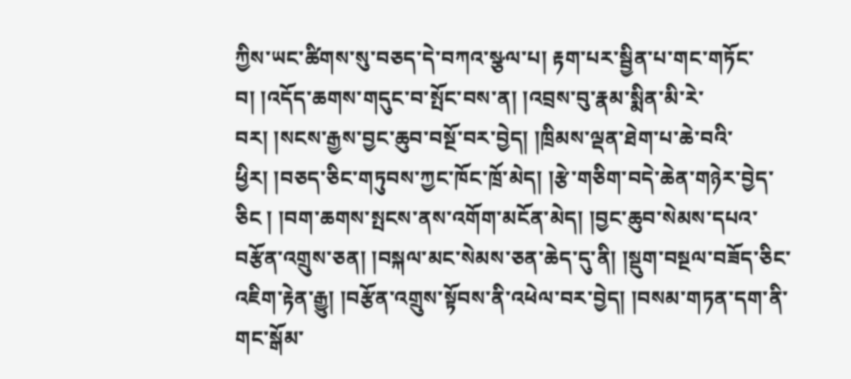ཀྱིས་ཡང་ཚིགས་སུ་བཅད་དེ་བཀའ་སྩལ་པ། རྟག་པར་སྦྱིན་པ་གང་གཏོང་བ། །འདོད་ཆགས་གདུང་བ་སྤོང་བས་ན། །འབྲས་བུ་རྣམ་སྨིན་མི་རེ་བར། །སངས་རྒྱས་བྱང་ཆུབ་བསྔོ་བར་བྱེད། །ཁྲིམས་ལྡན་ཐེག་པ་ཆེ་བའི་ཕྱིར། །བཅད་ཅིང་གཏུབས་ཀྱང་ཁོང་ཁྲོ་མེད། །རྩེ་གཅིག་བདེ་ཆེན་གཉེར་བྱེད་ཅིང ། །བག་ཆགས་སྤངས་ནས་འགོག་མངོན་མེད། །བྱང་ཆུབ་སེམས་དཔའ་བརྩོན་འགྲུས་ཅན། །བསྐལ་མང་སེམས་ཅན་ཆེད་དུ་ནི། །སྡུག་བསྔལ་བཟོད་ཅིང་འཇིག་རྟེན་རྒྱུ། །བརྩོན་འགྲུས་སྟོབས་ནི་འཕེལ་བར་བྱེད། །བསམ་གཏན་དག་ནི་གང་སྒོམ་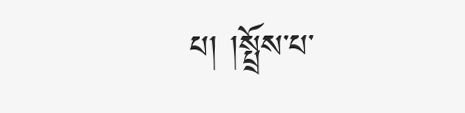པ། །སྤྲོས་པ་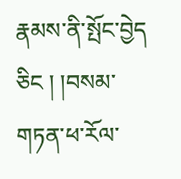རྣམས་ནི་སྤོང་བྱེད
ཅིང ། །བསམ་གཏན་ཕ་རོལ་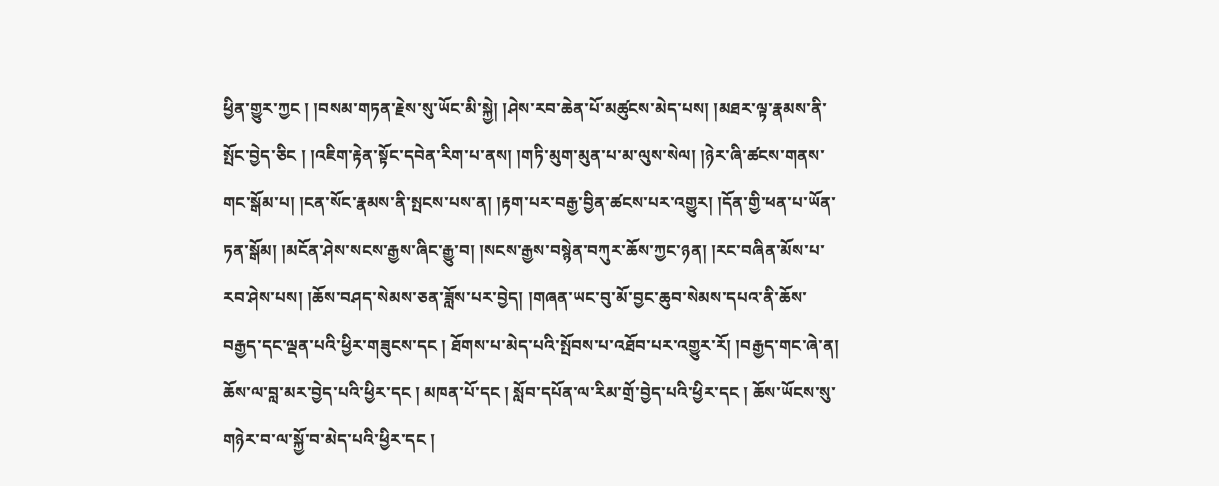ཕྱིན་གྱུར་ཀྱང ། །བསམ་གཏན་རྗེས་སུ་ཡོང་མི་སྐྱེ། །ཤེས་རབ་ཆེན་པོ་མཚུངས་མེད་པས། །མཐར་ལྟ་རྣམས་ནི་སྤོང་བྱེད་ཅིང ། །འཇིག་རྟེན་སྟོང་དབེན་རིག་པ་ནས། །གཏི་མུག་མུན་པ་མ་ལུས་སེལ། །ཉེར་ཞི་ཚངས་གནས་གང་སྒོམ་པ། །ངན་སོང་རྣམས་ནི་སྤངས་པས་ན། །རྟག་པར་བརྒྱ་བྱིན་ཚངས་པར་འགྱུར། །དོན་གྱི་ཕན་པ་ཡོན་ཏན་སྒོམ། །མངོན་ཤེས་སངས་རྒྱས་ཞིང་རྒྱུ་བ། །སངས་རྒྱས་བསྙེན་བཀུར་ཆོས་ཀྱང་ཉན། །རང་བཞིན་མོས་པ་རབ་ཤེས་པས། །ཆོས་བཤད་སེམས་ཅན་ཟློས་པར་བྱེད། །གཞན་ཡང་བུ་མོ་བྱང་ཆུབ་སེམས་དཔའ་ནི་ཆོས་བརྒྱད་དང་ལྡན་པའི་ཕྱིར་གཟུངས་དང ། ཐོགས་པ་མེད་པའི་སྤོབས་པ་འཐོབ་པར་འགྱུར་རོ། །བརྒྱད་གང་ཞེ་ན། ཆོས་ལ་བླ་མར་བྱེད་པའི་ཕྱིར་དང ། མཁན་པོ་དང ། སློབ་དཔོན་ལ་རིམ་གྲོ་བྱེད་པའི་ཕྱིར་དང ། ཆོས་ཡོངས་སུ་གཉེར་བ་ལ་སྐྱོ་བ་མེད་པའི་ཕྱིར་དང །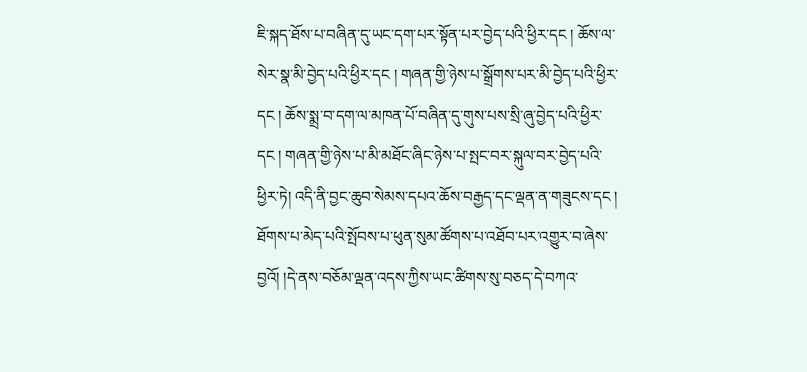ཇི་སྐད་ཐོས་པ་བཞིན་དུ་ཡང་དག་པར་སྟོན་པར་བྱེད་པའི་ཕྱིར་དང ། ཆོས་ལ་སེར་སྣ་མི་བྱེད་པའི་ཕྱིར་དང ། གཞན་གྱི་ཉེས་པ་སྒྲོགས་པར་མི་བྱེད་པའི་ཕྱིར་དང ། ཆོས་སྨྲ་བ་དག་ལ་མཁན་པོ་བཞིན་དུ་གུས་པས་སྲི་ཞུ་བྱེད་པའི་ཕྱིར་དང ། གཞན་གྱི་ཉེས་པ་མི་མཐོང་ཞིང་ཉེས་པ་སྤང་བར་སྐུལ་བར་བྱེད་པའི་ཕྱིར་ཏེ། འདི་ནི་བྱང་ཆུབ་སེམས་དཔའ་ཆོས་བརྒྱད་དང་ལྡན་ན་གཟུངས་དང ། ཐོགས་པ་མེད་པའི་སྤོབས་པ་ཕུན་སུམ་ཚོགས་པ་འཐོབ་པར་འགྱུར་བ་ཞེས་བྱའོ། །དེ་ནས་བཅོམ་ལྡན་འདས་ཀྱིས་ཡང་ཚིགས་སུ་བཅད་དེ་བཀའ་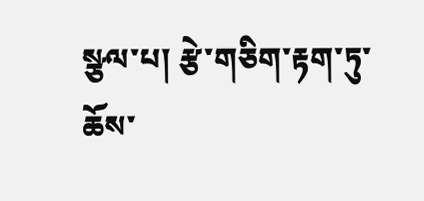སྩལ་པ། རྩེ་གཅིག་རྟག་ཏུ་ཆོས་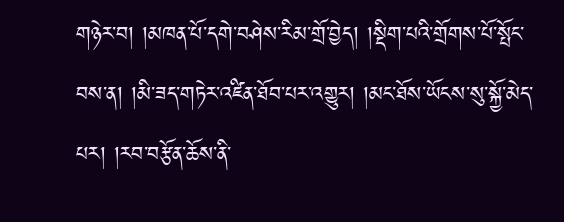གཉེར་བ། །མཁན་པོ་དགེ་བཤེས་རིམ་གྲོ་བྱེད། །སྡིག་པའི་གྲོགས་པོ་སྤོང་བས་ན། །མི་ཟད་གཏེར་འཛིན་ཐོབ་པར་འགྱུར། །མང་ཐོས་ཡོངས་སུ་སྐྱོ་མེད་པར། །རབ་བརྩོན་ཆོས་ནི་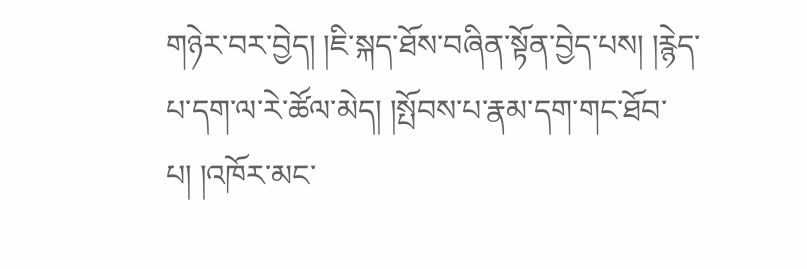གཉེར་བར་བྱེད། །ཇི་སྐད་ཐོས་བཞིན་སྟོན་བྱེད་པས། །རྙེད་པ་དག་ལ་རེ་ཚོལ་མེད། །སྤོབས་པ་རྣམ་དག་གང་ཐོབ་པ། །འཁོར་མང་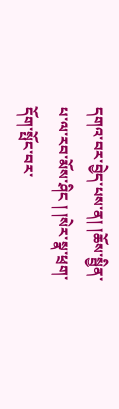དགའ་བར་བྱེད་པས་ན། །ཆོས་སྦྱིན་པ་ལ་རབ་མོས་ཤིང ། །སེར་སྣ་ཕྲག་དོག་སྤོང་བར་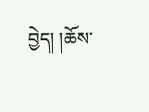བྱེད། །ཆོས་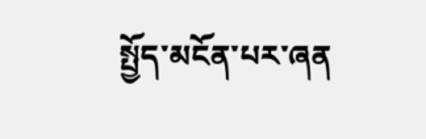སྤྱོད་མངོན་པར་ཞན